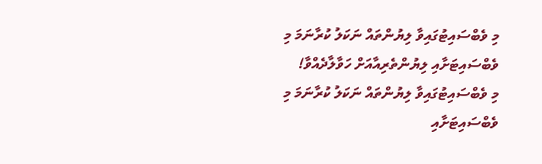މި ވެބްސައިޓުގައިވާ ލިޔުންތައް ނަކަލު ކުރާނަމަ މި ވެބްސައިޓަށާއި ލިޔުންތެރިއާއަށް ހަވާލާދެއްވާ!
މި ވެބްސައިޓުގައިވާ ލިޔުންތައް ނަކަލު ކުރާނަމަ މި ވެބްސައިޓަށާއި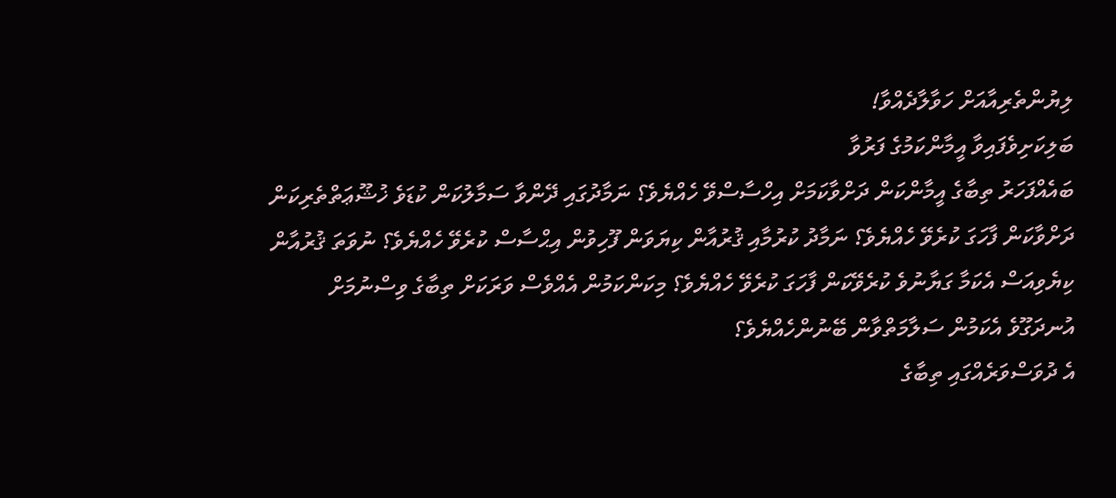ލިޔުންތެރިއާއަށް ހަވާލާދެއްވާ!
ބަލިކަށިވެފައިވާ އީމާންކަމުގެ ފަރުވާ
ބައެއްފަހަރު ތިބާގެ އީމާންކަން ދަށްވާކަމަށް އިހްސާސްވޭ ހެއްޔެވެ؟ ނަމާދުގައި ދޭންވާ ސަމާލުކަން ކުޑަވެ ޚުޝޫޢަތްތެރިކަން ދަށްވާކަން ފާހަގަ ކުރެވޭ ހެއްޔެވެ؟ ނަމާދު ކުރުމާއި ޤުރުއާން ކިޔަވަން ފޫހިވުން އިޙްސާސް ކުރެވޭ ހެއްޔެވެ؟ ނުވަތަ ޤުރުއާން ކިޔެވިއަސް އެކަމާ ގަޔާނުވެ ކުރެވޭކަން ފާހަގަ ކުރެވޭ ހެއްޔެވެ؟ މިކަންކަމުން އެއްވެސް ވަރަކަށް ތިބާގެ ވިސްނުމަށް އުނދަގޫވެ އެކަމުން ސަލާމަތްވާން ބޭނުންހެއްޔެވެ؟
އެ ދުވަސްވަރެއްގައި ތިބާގެ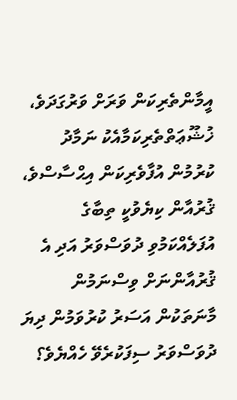އީމާންތެރިކަން ވަރަށް ވަރުގަދަވެ، ޚުޝޫޢަތްތެރިކަމާއެކު ނަމާދު ކުރުމުން އުފާވެރިކަން އިޙްސާސްވެ، ޤުރުއާން ކިޔެވުކީ ތިބާގެ އުފަލެއްކަމުވި ދުވަސްވަރު އަދި އެ ޤުރުއާންނަށް ވިސްނަމުން މާނަތަކުން އަސަރު ކުރުވަމުން ދިޔަ ދުވަސްވަރު ސިފަކުރެވޭ ހެއްޔެވެ؟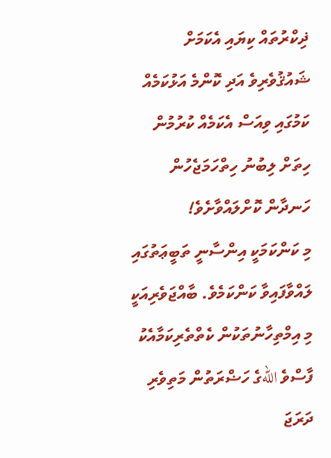ޛިކްރުތައް ކިޔައި އެކަމަށް ޝައުޤުވެރިވެ އަދި ކޮންމެ އަޅުކަމެއް ކަމުގައި ވިއަސް އެކަމެއް ކުރުމުން ހިތަށް ލިބުނު ހިތްހަމަޖެހުން ހަނދާން ކޮށްލައްވާށެވެ!
މި ކަންކަމަކީ އިންސާނީ ތަބީޢަތުގައި ލައްވާފައިވާ ކަންކަމެވެ. ބާއްޖަވެރިއަކީ  މި އިމްތިހާނުތަކުން ކެތްތެރިކަމާއެކު ފާސްވެ اللهގެ ހަޟްރަތުން މަތިވެރި ދަރަޖަ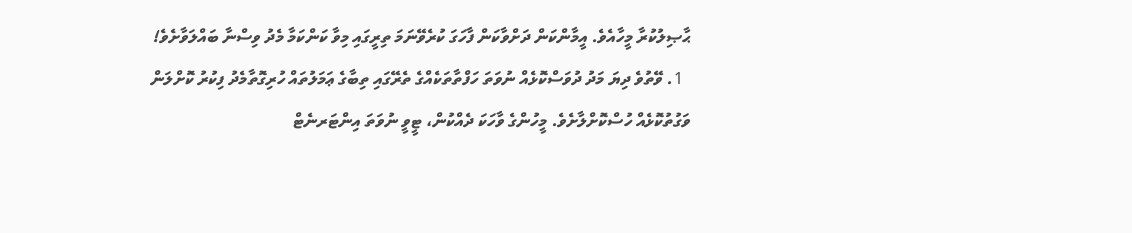ޙާޞިލުކުރާ މީހާއެވެ. އީމާންކަން ދަށްވާކަން ފާހަގަ ކުރެވޭނަމަ ތިރީގައި މިވާ ކަންކަމާ މެދު ވިސްނާ ބައްލަވާށެވެ!
  1. ވޭތުވެ ދިޔަ މަދު ދުވަސްކޮޅެއް ނުވަތަ ހަފްތާތަކެއްގެ ތެރޭގައި ތިބާގެ ޢަމަލުތައް ހުރިގޮތާމެދު ފިކުރު ކޮށްލަން ވަގުތުކޮޅެއް ހުސްކޮށްލާށެވެ. މީހުންގެ ވާހަކަ ދެއްކުން، ޓީވީ ނުވަތަ އިންޓަރނެޓް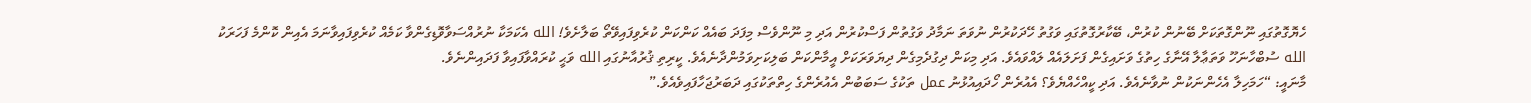ހެޔޮގޮތުގައި ނޫންގޮތަކަށް ބޭނުން ކުރުން، ބޭކާރުގޮތުގައި ވަގުތު ހޭދަކުރުން ނުވަތަ ނަމާދު ވަގުތުން ފަސްކުރުން އަދި މި ނޫންވެސް މިފަދަ ބައެއް ކަންކަން ކުރެވިފައިވޭތޯ ބަލާށެވެ! الله އެކަމަކާ ނުރުއްސަވާވޮޑިގެންވާ ކަމެއް ކުރެވިފައިވާނަމަ އެއިން ކޮންމެ ފަހަރަކު الله ސުބްހާނަހޫ ވަތަޢާލާ އޭނާގެ ހިތުގެ ވަށައިގެން ފަށަލައެއް ލައްވައެވެ. އަދި މިކަން ދިގުދެމިގެން ދިޔަވަރަކަށް އީމާންކަން ބަލިކަށިވަމުންދާނެއެވެ. ކީރިތި ޤުރުއާނުގައި الله ވަޙީ ކުރައްވާފައިވާ ފަދައިންނެވެ.
މާނައީ: “ހަމަހިލާ އެހެންނަކުން ނުވާނެއެވެ. އަދި ކީއްހެއްޔެވެ؟ އެއުރެން ހޯދައިއުޅުނު عمل ތަކުގެ ސަބަބުން އެއުރެންގެ ހިތްތަކުގައި ދަބަރުޖަހާފައިވެއެވެ.”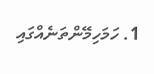1. ހަމަހިމޭންތަނެއްގައި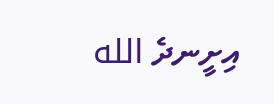އިށީނދެ الله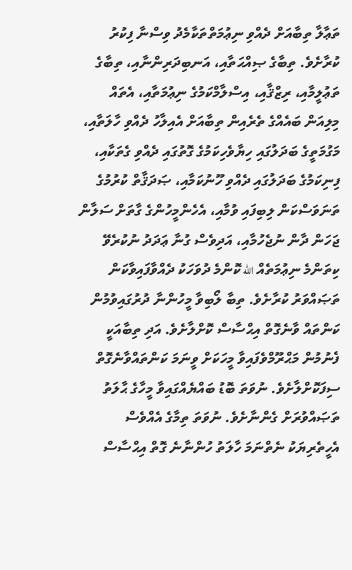ތަޢާލާ ތިބާއަށް ދެއްވި ނިޢުމަތްތަކާމެދު ވިސްނާ ފިކުރު ކުރާށެވެ. ތިބާގެ ޞިއްޙަތާއި، އަނބިދަރިންނާއި، ތިބާގެ ތަޢުލީމާއި، ރިޒްޤާއި، އިސްލާމްކަމުގެ ނިޢުމަތާއި، އެތައް މިލިއަން ބައެއްގެ ތެރެއިން ތިބާއަށް އެއިލާހު ދެއްވި ހާލަތާއި، މަގުމަތީގެ ބަދަލުގައި ހިޔާވެހިކަމުގެ ގޮތުގައި ދެއްވި ގެތަކާއި، ފިނިކަމުގެ ބަދަލުގައި ދެއްވި ހޫނުކަމާއި، ޞަދަޤާތް ކުރުމުގެ ތަނަވަސްކަން ލިބިފައި ވުމާއި، އެހެންމީހުންގެ ގާތަށް ސަލާން ޖަހަން ދާން ނުޖެހުމާއި، އަދިވެސް ގުނާ ޢަދަދު ނުކުރެވޭ ކިތަންމެ ނިޢުމަތެއް الله ކޮންމެ ދުވަހަކު ދެއްވާފައިވާކަން ތަޞައްވަރު ކުރާށެވެ. ތިބާ ލޯބިވާ މީހުންނާ ދުރުގައިވުމުން ކަންތައް ވާނެގޮތް އިޙްސާސް ކޮށްލާށެވެ. އަދި ތިބާއަކީ ފެނުމުން މަޙްރޫމްވެފައިވާ މީހަކަށް ވީނަމަ ކަންތައްވާނެގޮތް ސިފަކޮށްލާށެވެ. ނުވަތަ ބޮޑު ބައްޔެއްގައިވާ މީހާގެ ޙާލަތު ތަޞައްވުރަށް ގެންނާށެވެ. ނުވަތަ ތިމާގެ އެއްވެސް އެހީތެރިޔަކު ނެތްނަމަ ހާލަތު ހުންނާނެ ގޮތް އިޙްސާސް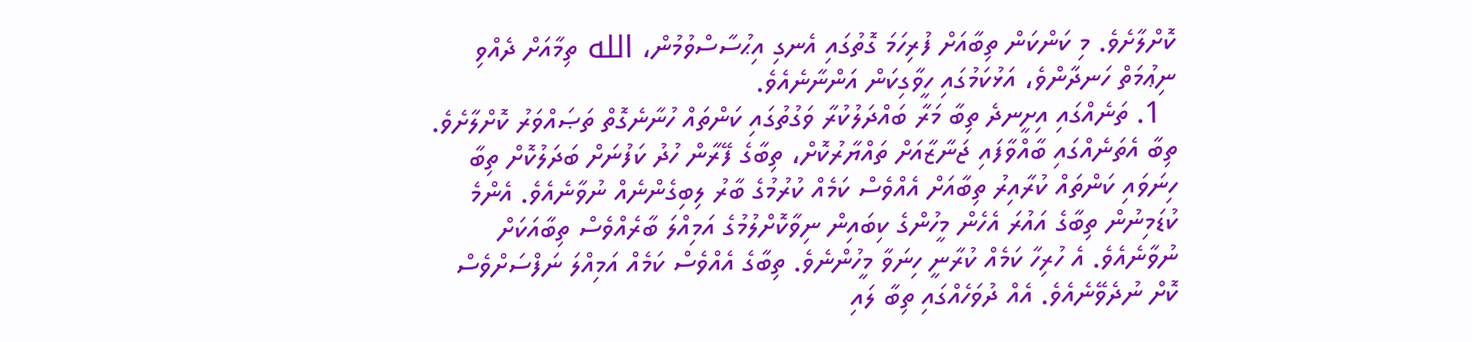ކޮށްލާށެވެ. މި ކަންކަން ތިބާއަށް ފުރިހަމަ ގޮތުގައި އެނގި އިޙުސާސްވުމުން، الله ތިމާއަށް ދެއްވި ނިޢުމަތް ހަނދާންވެ، އަޅުކަމުގައި ހީވާގިކަން އަންނާނެއެވެ.
  1. ތަނެއްގައި އިށީނދެ ތިބާ މަރާ ބައްދަލުކުރާ ވަގުތުގައި ކަންތައް ހުނާނެގޮތް ތަޞައްވަރު ކޮށްލާށެވެ. ތިބާ އެތަނެއްގައި ބާއްވާފައި ޖަނާޒާއަށް ތައްޔާރުކޮށް، ތިބާގެ ފޭރާން ހުދު ކަފުނަށް ބަދަލުކޮށް ތިބާ ހިނަވައި ކަންތައް ކުރާއިރު ތިބާއަށް އެއްވެސް ކަމެއް ކުރުމުގެ ބާރު ލިބިގެންނެއް ނުވާނެއެވެ. އެންމެ ކުޑަމިނުން ތިބާގެ އައުރަ އެހެން މީހުންގެ ކިބައިން ނިވާކޮށްލުމުގެ އަމިއްލަ ބާރެއްވެސް ތިބާއަކަށް ނުވާނެއެވެ. އެ ހުރިހާ ކަމެއް ކުރާނީ ހިނަވާ މީހުންނެވެ. ތިބާގެ އެއްވެސް ކަމެއް އަމިއްލަ ނަފްސަށްވެސް ކޮށް ނުދެވޭނެއެވެ. އެއް ދުވަހެއްގައި ތިބާ ލައި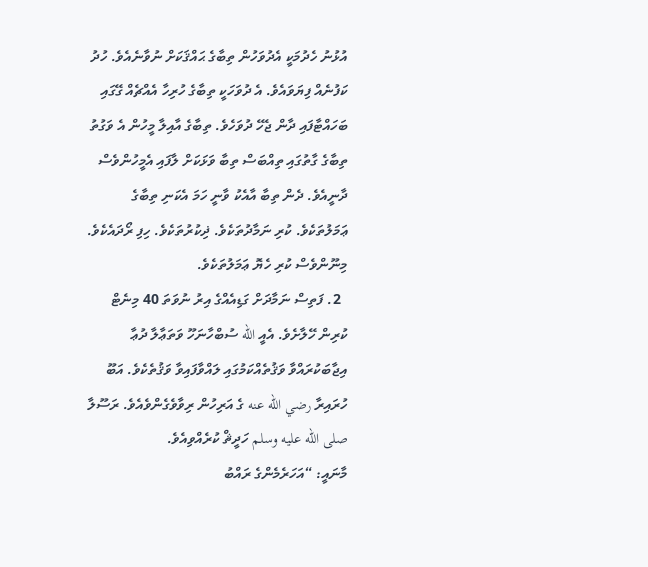އުޅުނު ހެދުމަކީ އެދުވަހުން ތިބާގެ ޙައްޤަކަށް ނުވާނެއެވެ. ހުދު ކަފުނެއް ފިޔަވައެވެ. އެ ދުވަހަކީ ތިބާގެ ހުރިހާ އެއްޗެއް ގޭގައި ބަހައްޓާފައި ދާން ޖެހޭ ދުވަހެވެ. ތިބާގެ އާއިލާ މީހުން އެ ވަގުތު ތިބާގެ ގާތުގައި ތިއްބަސް ތިބާ ވަޅަކަށް ލާފައި އެމީހުންވެސް ދާނީއެވެ. ދެން ތިބާ އާއެކު ވާނީ ހަމަ އެކަނި ތިބާގެ ޢަމަލުތަކެވެ. ކުރި ނަމާދުތަކެވެ. ޛިކުރުތަކެވެ. ހިފި ރޯދައެކެވެ. މިނޫންވެސް ކުރި ހެޔޮ ޢަމަލުތަކެވެ.
  2. ފަތިސް ނަމާދަށް ގަޑިއެއްގެ އިރު ނުވަތަ 40 މިނެޓް ކުރިން ހޭލާށެވެ. އެއީ الله ސުބްހާނަހޫ ވަތަޢާލާ ދުޢާ އިޖާބަކުރައްވާ ވަޤުތެއްކަމުގައި ލައްވާފައިވާ ވަޤުތެކެވެ. އަބޫ ހުރައިރާ رضي الله عنه ގެ އަރިހުން ރިވާވެގެންވެއެވެ. ރަސޫލާ صلى الله عليه وسلم ހަދީޘް ކުރެއްވިއެވެ.
މާނައީ: “އަހަރެމެންގެ ރައްބު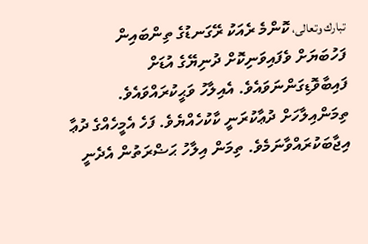تبارك وتعالى، ކޮންމެ ރެއަކު ރޭގަނޑުގެ ތިންބައިން ފަހުބަޔަށް ވެފައިވަނިކޮށް ދުނިޔޭގެ އުޑަށް ފައިބާވޮޑިގަންނަވައެވެ. އެއިލާހު ވަޙީކުރައްވައެވެ. ތިމަންއިލާހަށް ދުޢާކުރަނީ ކާކުހެއްޔެވެ. ފަހެ އެމީހެއްގެ ދުޢާ އިޖާބަކުރައްވާނަމެވެ. ތިމަން އިލާހު ޙަޟްރަތުން އެދެނީ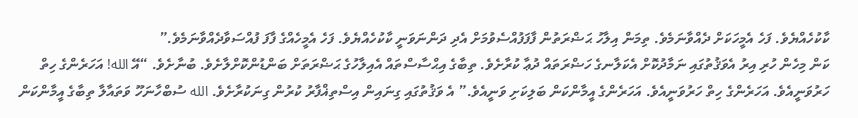ކާކުހެއްޔެވެ. ފަހެ އެމީހަކަށް ދެއްވާނަމެވެ. ތިމަން އިލާހު ޙަޟްރަތުން ފާފަފުއްސެވުމަށް އެދި ދަންނަވަނީ ކާކުހެއްޔެވެ. ފަހެ އެމީހެއްގެ ފާފަ ފުއްސަވާދެއްވާނަމެވެ.”
ކަން މިހެން ހުރި އިރު އެވަޤުތުގައި ނަމާދުކޮށް އެކަލާނގެ ހަޟްރަތައް ދުޢާ ކުރާށެވެ. ތިބާގެ އިޙްސާސްތައް އެއިލާހުގެ ޙަޟްރަތަށް ބަންޑުންކޮށްލާށެވެ. ބުނާށެވެ. “އޭ الله! އަހަރެންގެ ހިތް ހަރުވަނީއެވެ. އަހަރެންގެ ހިތް ހަރުވަނީއެވެ. އަހަރެންގެ އީމާންކަން ބަލިކަށި ވަނީއެވެ.” އެ ވަޤުތުގައި ގިނައިން އިސްތިޣްފާރު ކުރުން ގިނަކުރާށެވެ. الله ސުބްހާނަހޫ ވަތައާލާ ތިބާގެ އީމާންކަން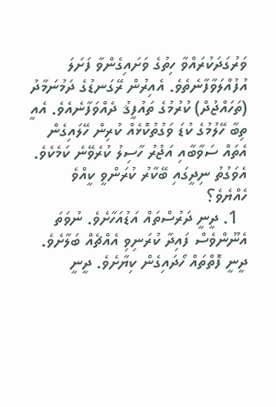ވަރުގަދަކުރައްވާ ހިތުގެ ވަށައިގެންވާ ފަށަލަ އުފުއްލަވާފާނެތެވެ. އެއިރުން ރޭގަނޑުގެ ދަމުނަމާދު (ތަހައްޖުދް) ކުރުމުގެ ތައުފީޤު ދެއްވަފާނެއެވެ. އެއީ ތިބާ ހޭލުމުގެ ކުޑަ ވަގުތުކޮޅެއް ކުރިން ހޭލައިގެން އެތައް ސަވާބާއި އަޖުރު ހާސިލު ކުރެވޭނެ ކަމެކެވެ. އެވަގުތު ނިދީގައި ބޭކާރު ކުރަންވީ ކީއްވެ ހެއްޔެވެ؟
  1. ދީނީ ދަރުސްތައް އަޑުއަހާށެވެ. ނުވަތަ އެނޫންވެސް ފައިދާ ކުރަނިވި އެއްޗެއް ބަލާށެވެ. ދީނީ ފޮތްތައް ހޯދައިގެން ކިޔާށެވެ. ދީނީ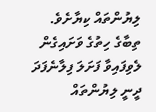ލިޔުންތައް ކިޔާށެވެ. ތިބާގެ ހިތުގެ ވަށައިގެން ލެވިފައިވާ ފަށަލަ ފިލާނެފަދަ ދީނީ ލިޔުންތައް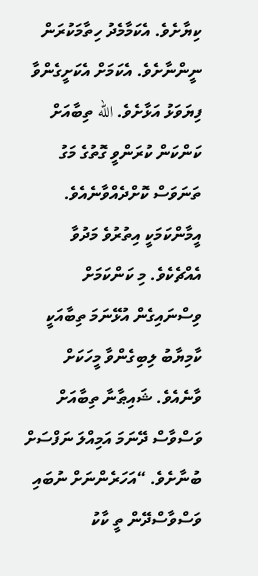ކިޔާށެވެ. އެކަމާމެދު ހިތާމަކުރަން ނީންނާށެވެ. އެކަމަށް އެކަށީގެންވާ ފިޔަވަޅު އަޅާށެވެ. الله ތިބާއަށް ކަންކަން ކުރަންވީ ގޮތުގެ މަގު ތަނަވަސް ކޮށްދެއްވާނެއެވެ. އީމާންކަމަކީ އިތުރުވެ މަދުވާ އެއްޗެކެވެ. މި ކަންކަމަށް ވިސްނައިގެން އުޅޭނަމަ ތިބާއަކީ ކާމިޔާބު ލިބިގެންވާ މީހަކަށް ވާނެއެވެ. ޝައިޠާނާ ތިބާއަށް ވަސްވާސް ދޭނަމަ އަމިއްލަ ނަފްސަށް ބުނާށެވެ. “އަހަރެންނަށް ނުބައި ވަސްވާސްދޭން ތީ ކާކު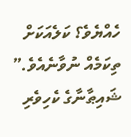ހެއްޔެވެ؟ ކަލެއަކަށް ތިކަމެއް ނުވާނެއެވެ.” ޝައިޠާނާގެ ކެހިވެރި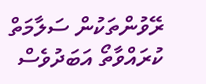ރޭވުންތަކުން ސަލާމަތް ކުރައްވާތޯ އަބަދުވެސް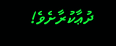ދުޢާކުރާށެވެ!